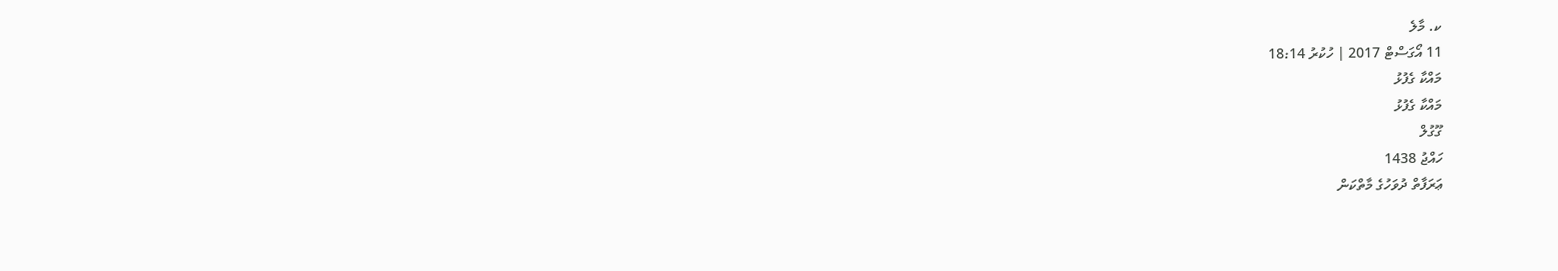ކ. މާލެ
11 އޯގަސްޓް 2017 | ހުކުރު 18:14
މައްކާ ގެފުޅު
މައްކާ ގެފުޅު
ގޫގުލް
ހައްޖު 1438
ޢަރަފާތް ދުވަހުގެ މާތްކަން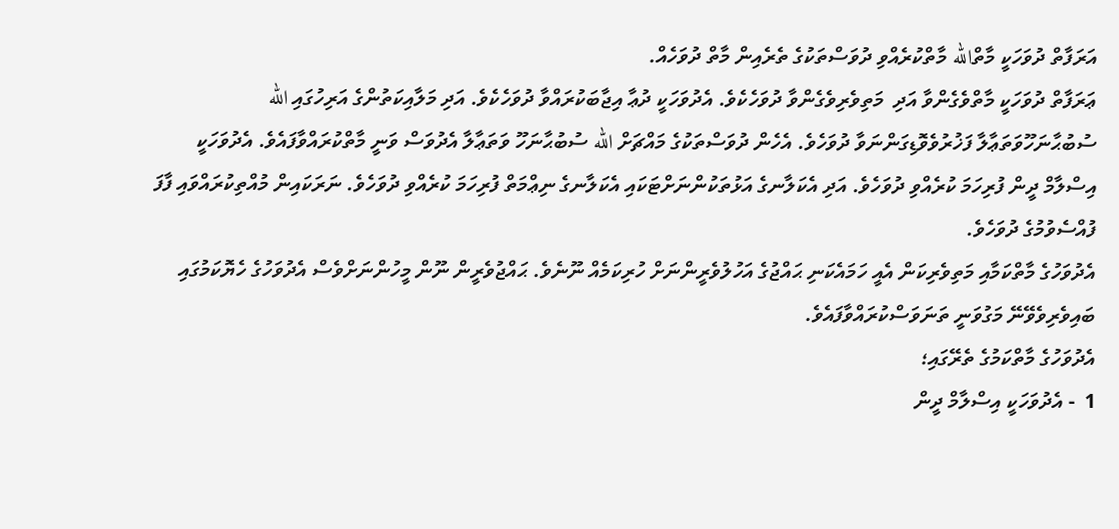އަރަފާތް ދުވަހަކީ މާތްالله މާތްކުރެއްވި ދުވަސްތަކުގެ ތެރެއިން މާތް ދުވަހެއް.
ޢަރަފާތް ދުވަހަކީ މާތްވެގެންވާ އަދި  މަތިވެރިވެގެންވާ ދުވަހެކެވެ. އެދުވަހަކީ ދުޢާ އިޖާބަކުރައްވާ ދުވަހެކެވެ. އަދި މަލާއިކަތުންގެ އަރިހުގައި الله ސުބުޙާނަހޫވަތަޢާލާ ފަޚުރުވެވޮޑިގަންނަވާ ދުވަހެވެ. އެހެން ދުވަސްތަކުގެ މައްޗަށް الله ސުބުޙާނަހޫ ވަތަޢާލާ އެދުވަސް ވަނީ މާތްކުރައްވާފައެވެ. އެދުވަހަކީ އިސްލާމް ދީން ފުރިހަމަ ކުރެއްވި ދުވަހެވެ. އަދި އެކަލާނގެ އަޅުތަކުންނަށްޓަކައި އެކަލާނގެ ނިޢްމަތް ފުރިހަމަ ކުރެއްވި ދުވަހެވެ. ނަރަކައިން މުއްތިކުރައްވައި ފާފަ ފުއްސެވުމުގެ ދުވަހެވެ.
އެދުވަހުގެ މާތްކަމާއި މަތިވެރިކަން އެއީ ހަމައެކަނި ޙައްޖުގެ އަހުލުވެރީންނަށް ހުރިކަމެއް ނޫނެވެ. ޙައްޖުވެރީން ނޫން މީހުންނަށްވެސް އެދުވަހުގެ ހެޔޮކަމުގައި ބައިވެރިވެވޭނޭ މަގުވަނީ ތަނަވަސްކުރައްވާފައެވެ.
އެދުވަހުގެ މާތްކަމުގެ ތެރޭގައި؛
1  - އެދުވަހަކީ އިސްލާމް ދީން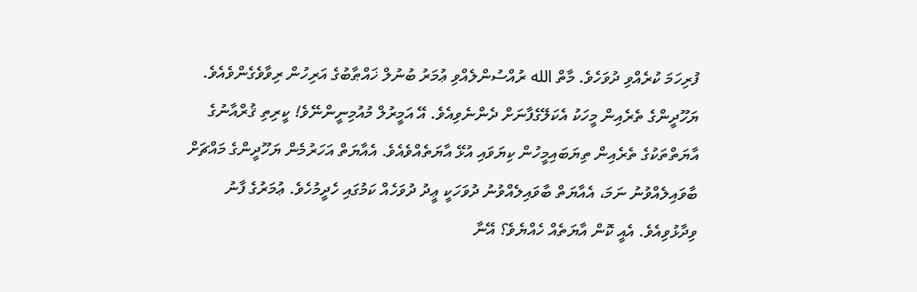ފުރިހަމަ ކުރެއްވި ދުވަހެވެ. މާތް الله ރުއްސުންލެއްވި ޢުމަރު ބުނުލް ޚައްޠާބުގެ އަރިހުން ރިވާވެގެންވެއެވެ. ޔަހޫދީންގެ ތެރެއިން މީހަކު އެކަލޭގެފާނަށް ދެންނެވިއެވެ. އޭ އަމީރުލް މުއުމިނީންނޭވެ! ކީރިތި ޤުރްއާނުގެ އާޔަތްތަކުގެ ތެރެއިން ތިޔަބައިމީހުން ކިޔަވައި އުޅޭ އާޔަތެއްވެއެވެ. އެއާޔަތް އަހަރުމެން ޔަހޫދީންގެ މައްޗަށް ބާވައިލެއްވުނު ނަމަ، އެއާޔަތް ބާވައިލެއްވުނު ދުވަހަކީ ޢީދު ދުވަހެއް ކަމުގައި ހެދީމުހެވެ. ޢުމަރުގެ ފާނު ވިދާޅުވިއެވެ. އެއީ ކޮން އާޔަތެއް ހެއްޔެވެ؟ އޭނާ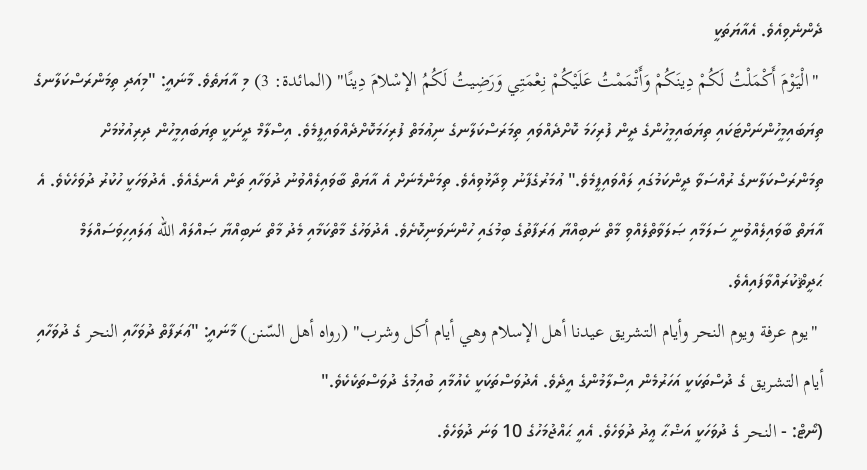ދެންނެވިއެވެ. އެއާޔަތަކީ
 "الْيَوْمَ أَكْمَلْتُ لَكُمْ دِينَكُمْ وَأَتْمَمْتُ عَلَيْكُمْ نِعْمَتِي وَرَضِيتُ لَكُمُ الإسْلامَ دِينًا" (المائدة: 3) މި އާޔަތެވެ. މާނައީ: "މިއަދި ތިމަންރަސްކަލާނގެ ތިޔަބައިމީހުންނަށްޓަކައި ތިޔަބައިމީހުންގެ ދީން ފުރިހަމަ ކޮށްދެއްވައި ތިމަރަސްކަލާނގެ ނިޢުމަތް ފުރިހަމަކޮށްދެއްވައިފީމެވެ. އިސްލާމް ދީނަކީ ތިޔަބައިމީހުން ދިރިއުޅުމަށް ތިމަންރަސްކަލާނގެ ރުއްސަވާ ދީންކަމުގައި ލައްވައިފީމެވެ." ޢުމަރުގެފާނު ވިދާޅުވިއެވެ. ތިމަންމެނަށް އެ އާޔަތް ބާވައިލެއްވުނު ދުވަހާއި ތަން އެނގެއެވެ. އެދުވަހަކީ ހުކުރު ދުވަހެކެވެ. އެ އާޔަތް ބާވައިލެއްވުނީ ސަލަމާއި ޞަލަވާތްލެއްވި މާތް ނަބިއްޔާ ޢަރަފާތުގެ ބިމުގައި ހުންނަވަނިކޮށެވެ. އެދުވަހުގެ މާތްކަމާއި މެދު މާތް ނަބިއްޔާ ޞައްލައް الله ޢަލައިހިވަސައްލަމް ޙަދީޘްކުރައްވާފައިއެވެ.
 "يوم عرفة ويوم النحر وأيام التشريق عيدنا أهل الإسلام وهي أيام أكل وشرب" (رواه أهل السّنن) މާނައީ: "ޢަރަފާތް ދުވަހާއި النحر ގެ ދުވަހާއި أيام التشريق ގެ ދުސްތަކަކީ އަހަރުމެން އިސްލާމުންގެ އީދެވެ. އެދުވަސްތަކަކީ ކެއުމާއި ބުއިމުގެ ދުވަސްތަކެކެވެ."
(ނޯޓް: - النحر ގެ ދުވަހަކީ އަޟްޙާ ޢީދު ދުވަހެވެ. އެއީ ޙައްޖުމަހުގެ 10 ވަނަ ދުވަހެވެ.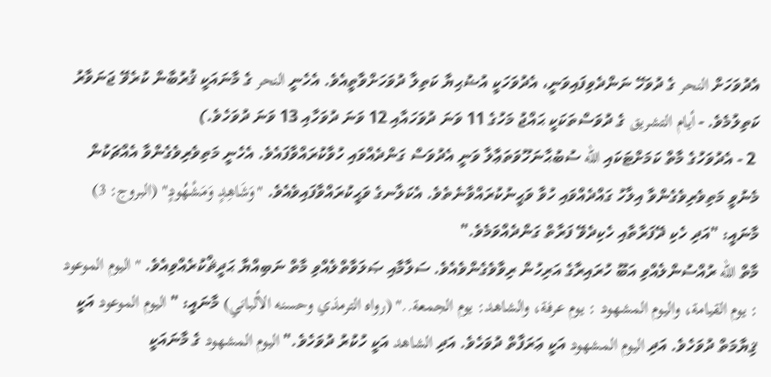އެދުވަހަށް النحر ގެ ދުވަހޭ ނަންދެވިފައިވަނީ، އެދުވަހަކީ އުޟުޙިޔާ ކަތިލާ ދުވަހަށްވާތީއެވެ. އެހެނީ النحر ގެ މާނައަކީ ޤުރުބާން ކުރެވޭ ޖަނަވާރު ކަތިލުމެވެ. - أيام التشريق ގެ ދުވަސްތަކަކީ ޙައްޖު މަހުގެ 11 ވަނަ ދުވަހައާއި 12 ވަނަ ދުވަހާއި 13 ވަނަ ދުވަހެވެ.)
 2 - އެދުވަހުގެ މާތް ކަމަށްޓަކައި الله ސުބުޙާނަހޫވަތަޢާލާ ވަނީ އެދުވަސް ގަންދެއްވައި ހުވާކުރައްވާފައެވެ. އެހެނީ މަތިވެރިވެގެންވާ އެއްޗަކުން މެނުވީ މަތިވެރިވެގެންވާ އިލާހު ގައްދެއްވައި ހުވާ ވަޙީނުކުރައްވާނެތެވެ. އެކަލާނގެ ވަޙީކުރައްވާފައިވެއެވެ. "وَشَاهِدٍ وَمَشْهُودٍ" (البروج: 3) މާނައީ: "އަދި ހެކި ދޭފަރާތާއި ހެކިދެވޭ ފަރާތް ގަންދެއްވަމެވެ."
މާތް الله ރުއްސުންލެއްވި އަބޫ ހުރައިރާގެ އަރިހުން ރިވާވެގެންވެއެވެ. ސަލާމާއި ޞަލަވާތްލެއްވި މާތް ނަބިއްޔާ ޙަދީޘްކުރެއްވިއެވެ. "اليوم الموعود : يوم القيامة، واليوم المشهود : يوم عرفة، والشاهد: يوم الجمعة.." (رواه الترمذي وحسنه الألباني) މާނައީ: " اليوم الموعود އަކީ ޤިޔާމަތް ދުވަހެވެ. އަދި اليوم المشهود އަކީ ޢަރަފާތް ދުވަހެވެ. އަދި الشاهد އަކީ ހުކުރު ދުވަހެވެ." اليوم المشهود ގެ މާނައަކީ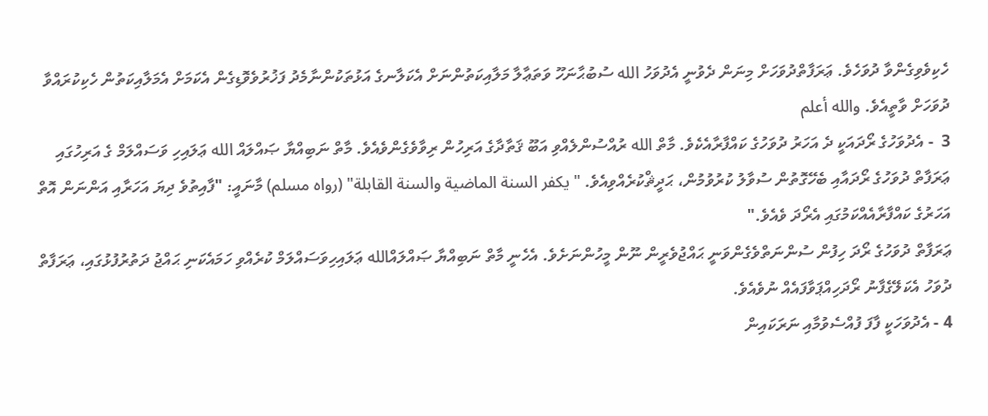ހެކިވެވިގެންވާ ދުވަހެވެ. ޢަރަފާތްދުވަހަށް މިނަން ދެވުނީ އެދުވަހު الله ސުބުޙާނަހޫ ވަތަޢާލާ މަލާއިކަތުންނަށް އެކަލާނގެ އަޅުތަކުންނާމެދު ފަޚުރުވެވޮޑިގެން އެކަމަށް އެމަލާއިކަތުން ހެކިކުރައްވާ ދުވަހަށް ވާތީއެވެ. والله أعلم
3  - އެދުވަހުގެ ރޯދައަކީ ދެ އަހަރު ދުވަހުގެ ކައްފާރާއެކެވެ. މާތް الله ރުއްސުންލެއްވި އަބޫ ޤަތާދާގެ އަރިހުން ރިވާވެގެންވެއެވެ. މާތް ނަބިއްޔާ ޞައްލައް الله ޢަލައިހި ވަސައްލަމް ގެ އަރިހުގައި ޢަރަފާތް ދުވަހުގެ ރޯދައާއި ބެހޭގޮތުން ސުވާލު ކުރުވުމުން، ޙަދީޘްކުރެއްވިއެވެ. "يكفر السنة الماضية والسنة القابلة" (رواه مسلم) މާނައީ: "ފާއިތުވެ ދިޔަ އަހަރާއި އަންނަން އޮތް އަހަރުގެ ކައްފާރާއެއްކަމުގައި އެރޯދަ ވެއެވެ."
ޢަރަފާތް ދުވަހުގެ ރޯދަ ހިފުން ސުންނަތްވެގެންވަނީ ޙައްޖުވެރީން ނޫން މީހުންނަށެވެ. އެހެނީ މާތް ނަބިއްޔާ ޞައްލައްالله ޢަލައިހިވަސައްލަމް ކުރެއްވި ހަމައެކަނި ޙައްޖު ދަތުރުފުޅުގައި، ޢަރަފާތް ދުވަހު އެކަލޭގެފާނު ރޯދަހިއްޕަވާފައެއް ނުވެއެވެ.
4 - އެދުވަހަކީ ފާފަ ފުއްސެވުމާއި ނަރަކައިން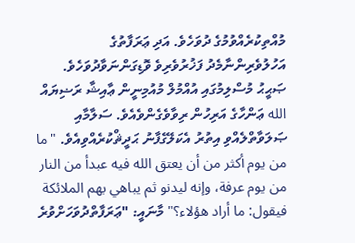މުއްތިކުރެއްވުމުގެ ދުވަހެވެ. އަދި ޢަރަފާތުގެ އަހުލުވެރިންނާމެދު ފަޚުރުވެރިވެ ވޮޑިގަންނަވާދުވަހެވެ.
ޞަޙީޙު މުސްލިމުގައި އުއްމުލް މުއުމިނީން ޢާއިޝާ ރަޟިޔައް الله ޢަންހާގެ އަރިހުން ރިވާވެގެންވެއެވެ. ސަލާމާއި ޞަލަވާތްލެއްވި އިތުރު އެކަލޭގެފާނު ޙަދީޘްކުރެއްވިއެވެ. "ما من يوم أكثر من أن يعتق الله فيه عبدأ من النار من يوم عرفة، وإنه ليدنو ثم يباهي بهم الملائكة فيقول: ما أراد هؤلاء؟" މާނައީ: "ޢަރަފާތްދުވަހަށްވުރެ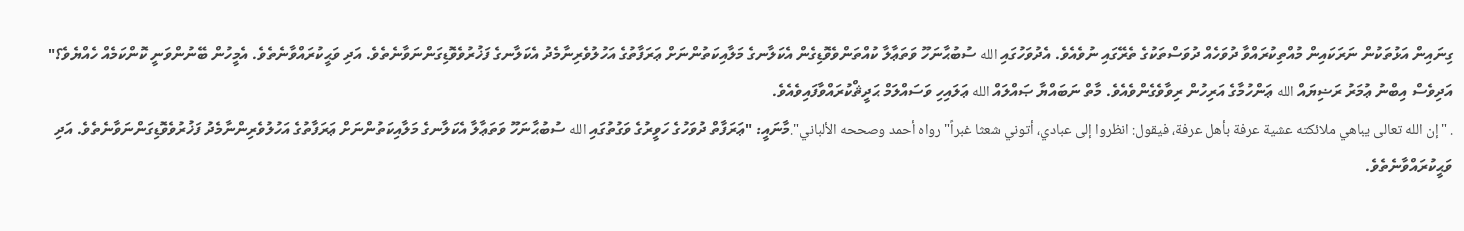ގިނައިން އަޅުތަކުން ނަރަކައިން މުއްތިކުރައްވާ ދުވަހެއް ދުވަސްތަކުގެ ތެރޭގައި ނުވެއެވެ. އެދުވަހުގައި الله ސުބުޙާނަހޫ ވަތަޢާލާ ކުއްތަންވެވޮޑިގެން އެކަލާނގެ މަލާއިކަތުންނަށް ޢަރަފާތުގެ އަހުލުވެރިނާމެދު އެކަލާނގެ ފަޚުރުވެވޮޑިގަންނަވާނެތެވެ. އަދި ވަޙީކުރައްވާނެތެވެ. އެމީހުން ބޭނުންވަނީ ކޮންކަމެއް ހެއްޔެވެ؟"
އަދިވެސް އިބްނު ޢުމަރު ރަޟިޔައް الله ޢަންހުމާގެ އަރިހުން ރިވާވެގެންވެއެވެ. މާތް ނަބައްޔާ ޞައްލައް الله ޢަލައިހި ވަސައްލަމް ޙަދީޘްކުރައްވާފައިވެއެވެ.
. "إن الله تعالى يباهي ملائكته عشية عرفة بأهل عرفة، فيقول: انظروا إلى عبادي، أتوني شعثا غبراً" رواه أحمد وصححه الألباني".މާނައީ: "ޢަރަފާތް ދުވަހުގެ ހަވީރުގެ ވަގުތުގައި الله ސުބުޙާނަހޫ ވަތަޢާލާ އެކަލާނގެ މަލާއިކަތުންނަށް ޢަރަފާތުގެ އަހުލުވެރިންނާމެދު ފަޚުރުވެވޮޑިގަންނަވާނެތެވެ. އަދި ވަޙީކުރައްވާނެތެވެ.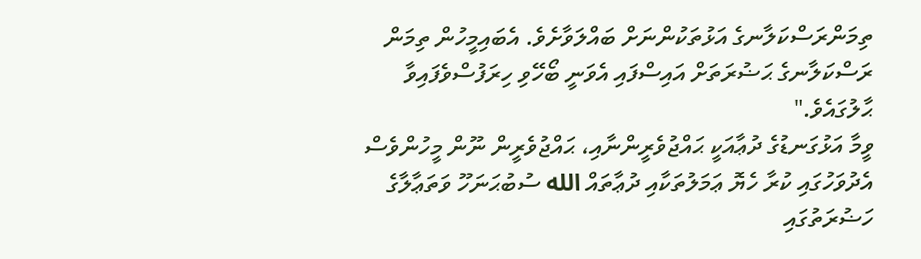ތިމަންރަސްކަލާނގެ އަޅުތަކުންނަށް ބައްލަވާށެވެ. އެބައިމީހުން ތިމަން ރަސްކަލާނގެ ޙަޟުރަތަށް އައިސްފައި އެވަނީ ބޯހޭވި ހިރަފުސްވެފައިވާ ޙާލުގައެވެ."
ވީމާ އަޅުގަނޑުގެ ދުޢާއަކީ ޙައްޖުވެރީންނާއި، ޙައްޖުވެރީން ނޫން މީހުންވެސް އެދުވަހުގައި ކުރާ ހެޔޮ ޢަމަލުތަކާއި ދުޢާތައް الله ސުބުޙަނަހޫ ވަތަޢާލާގެ ހަޟުރަތުގައި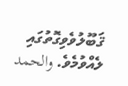ޤަބޫލުވެވިގޮތުގައި ލެއްވުމެވެ. والحمد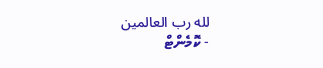لله رب العالمين
- ކޮމެންޓް